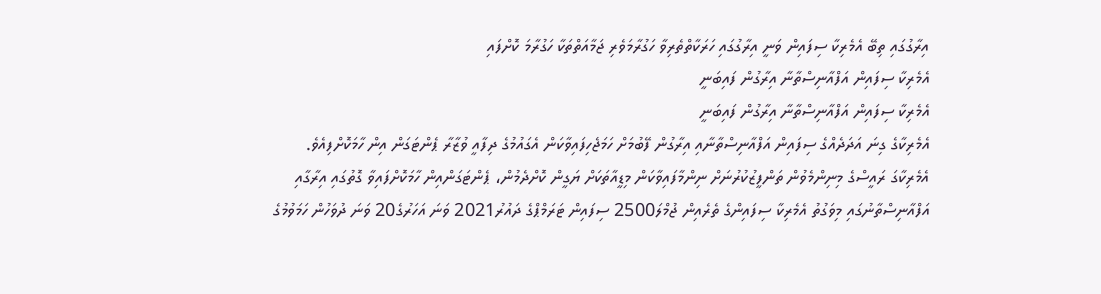އިރާގުގައި ތިބޭ އެމެރިކާ ސިފައިން ވަނީ އިރާގުގައި ހަރަކާތްތެރިވާ ހަގުރާމަވެރި ޖަމާއަތްތަކާ ހަގުރާމަ ކޮށްފައި
އެމެރިކާ ސިފައިން އަފްއާނިސްތާނާ އިރާގުން ފައިބަނީ
އެމެރިކާ ސިފައިން އަފްއާނިސްތާނާ އިރާގުން ފައިބަނީ
އެމެރިކާގެ ގިނަ އަދަދެއްގެ ސިފައިން އަފްއާނިސްތާނާއި އިރާގުން ފޭބުމަށް ހަމަޖެހިފައިވާކަން އެގައުމުގެ ދިފާއީ ވުޒާރާ ޕެންޓަގަން އިން ހާމަކޮށްފިއެވެ.
އެމެރިކާގަ ރައީސްގެ މިނިންމެވުން ތަންފީޒުކުރުނަށް ނިންމާފައިވާކަން މިޑީއާތަކަށް ޔަގީން ކޮށްދެމުން، ޕެންޓަގަންއިން ހާމަކޮށްފައިވާ ގޮތުގައި އިރާގާއި އަފްއާނިސްތާނުގައި މިވަގުތު އެމެރިކާ ސިފައިންގެ ތެރެއިން ޖުމްލަ2500 ސިފައިން ޓަރަމްޕްގެ ދައުރު2021 ވަނަ އަހަރުގެ20 ވަނަ ދުވަހުން ހަމަވުމުގެ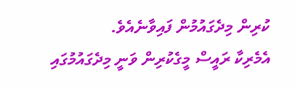ކުރިން މިދެގައުމުން ފައިވާނެއެވެ.
އެމެރިކާ ރައީސް މީގެކުރިން ވަނީ މިދެގައުމުގައި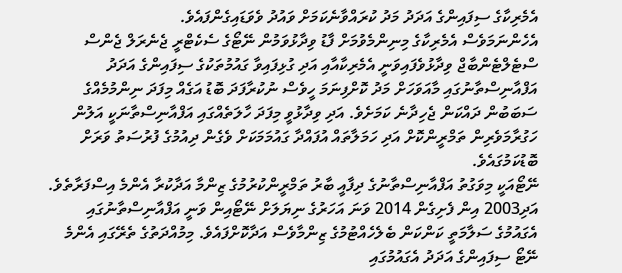އެމެރިކާގެ ސިފައިންގެ އަދަދު މަދު ކުރައްވާނެކަމަށް ވައުދު ވެވަޑައިގެންފައެވެ.
އެހެންނަމަވެސް އެމެރިކާގެ މިނިންމެވުމަށް ފާޑު ވިދާޅުވަމުން ނޭޓޯގެ ސެކެޓްރީ ޖެނެރަލް ޖެންސް ސްޓެލްޓެންބާޖް ވިދާޅުވެފައިވަނީ އެމެރިކާއާއި އަދި ގުޅިފައިވާ ގައުމުތަކުގެ ސިފައިންގެ އަދަދު އަފްއާނިސްތާނުގައި މާއަވަހަށް މަދު ކޮށްފިނަމަ ހީވެސް ނުކުރާފަދަ ބޮޑު އަގެއް މިފަދަ ނިންމުމެއްގެ ސަބަބުން ދައްކަން ޖެހިދާނެ ކަމަށެވެ. އަދި ވިދާޅުވީ މިފަދަ ހާލަތެއްގައި އަފްއާނިސްތާނަކީ އަލުން ހަގުރާމަވެރިން ތަމްރީންކޮށް އަދި ހަމަލާތައް އުފައްދާ ގައުމަމަކަށް ވެގެން ދިއުމުގެ ފުރުސަތު ވަރަށް ބޮޑުކަމުގައެވެ.
ނޭޓޯއަކީ މިވަގުތު އަފްއާނިސްތާނުގެ ދިފާއީ ބާރު ތަމްރީންކުރުމުގެ ޒިންމާ އަދާކުރާ އެންމެ އިސްފަރާތެވެ. އަދި2003 އިން ފެށިގެން 2014 ވަނަ އަހަރުގެ ނިޔަލަށް ނޭޓޯއިން ވަނީ އަފްއާނިސްތާނުގައި އެގައުމުގެ ސަލާމަތީ ކަންކަން ބެލެހެއްޓުމުގެ ޒިންމާވެސް އަދާކޮށްފައެވެ. މިމުއްދަތުގެ ތެރޭގައި އެންމެ ނޭޓޯ ސިފައިންގެ އަދަދު އެގައުމުގައި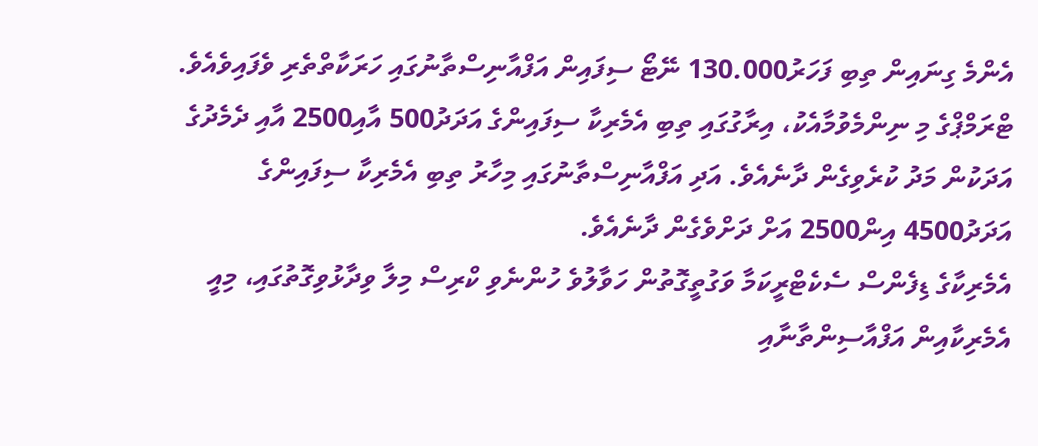އެންމެ ގިނައިން ތިބި ފަހަރު130.000 ނޭޓޯ ސިފައިން އަފްއާނިސްތާނުގައި ހަރަކާތްތެރި ވެފައިވެއެވެ.
ޓްރަމްޕްގެ މި ނިންމެވުމާއެކު، އިރާގުގައި ތިބި އެމެރިކާ ސިފައިންގެ އަދަދު500 އާއި2500 އާއި ދެމެދުގެ އަދަކުން މަދު ކުރެވިގެން ދާނެއެވެ. އަދި އަފްއާނިސްތާނުގައި މިހާރު ތިބި އެމެރިކާ ސިފައިންގެ އަދަދު4500 އިން2500 އަށް ދަށްވެގެން ދާނެއެވެ.
އެމެރިކާގެ ޑިފެންސް ސެކެޓްރީކަމާ ވަގުތީގޮތުން ހަވާލުވެ ހުންނެވި ކްރިސް މިލާ ވިދާޅުވިގޮތުގައި، މިއީ އެމެރިކާއިން އަފްއާސިންތާނާއި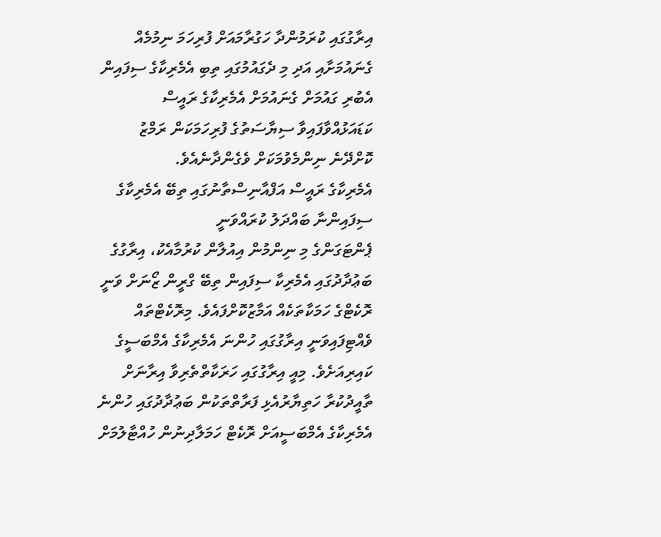އިރާގުގައި ކުރަމުންދާ ހަގުރާމައަށް ފުރިހަމަ ނިމުމެއް ގެނައުމަށާއި އަދި މި ދެގައުމުގައި ތިބި އެމެރިކާގެ ސިފައިން އެބުރި ގައުމަށް ގެނައުމަށް އެމެރިކާގެ ރައީސް ކަޑައަޅުއްވާފައިވާ ސިޔާސަތުގެ ފުރިހަމަކަން ރަމްޒު ކޮށްދޭނެ ނިންމެވުމަކަށް ވެގެންދާނެއެވެ.
އެމެރިކާގެ ރައީސް އަފްއާނިސްތާނުގައި ތިބޭ އެމެރިކާގެ ސިފައިންނާ ބައްދަލު ކުރައްވަނީ
ޕެންޓަގަންގެ މި ނިންމުން އިއުލާން ކުރުމާއެކު، އިރާގުގެ ބަޢުދާދުގައި އެމެރިކާ ސިފައިން ތިބޭ ގްރީން ޒޯނަށް ވަނީ ރޮކެޓްގެ ހަމަކާތަކެއް އަމާޒުކޮށްފައެވެ. މިރޮކެޓްތައް ވެއްޓިފައިވަނީ އިރާގުގައި ހުންނަ އެމެރިކާގެ އެމްބަސީގެ ކައިރިއަށެވެ. މިއީ އިރާގުގައި ހަރަކާތްތެރިވާ އިރާނަށް ތާއީދުކުރާ ހަތިޔާރުއެޅި ފަރާތްތަކުން ބަޢުދާދުގައި ހުންނެ އެމެރިކާގެ އެމްބަސީއަށް ރޮކެޓް ހަމަލާދިނުން ހުއްޓާލުމަށް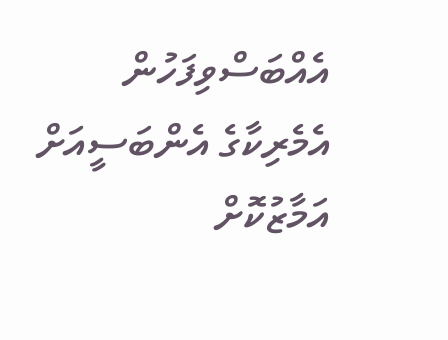އެއްބަސްވިފަހުން އެމެރިކާގެ އެންބަސީއަށް އަމާޒުކޮށް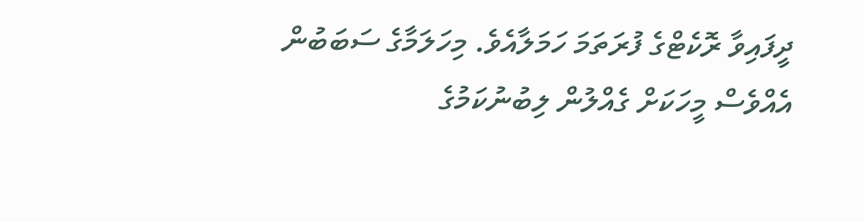ދީފައިވާ ރޮކެޓްގެ ފުރަތަމަ ހަމަލާއެވެ. މިހަލަމާގެ ސަބަބުން އެއްވެސް މީހަކަށް ގެއްލުން ލިބުނުކަމުގެ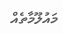މައުލޫމާތެއް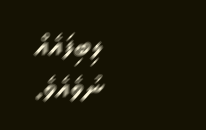ލިބިފައެއް ނުވެއެވެ.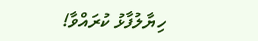ހިޔާލުފާޅު ކުރައްވާ!